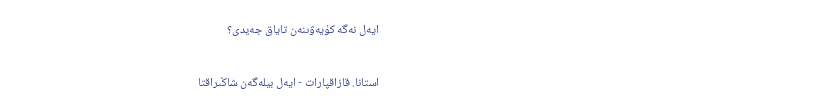ايەل نەگە كۇيەۋىنەن تاياق جەيدى؟

استانا. قازاقپارات - ايەل بيلەگەن شاڭىراقتا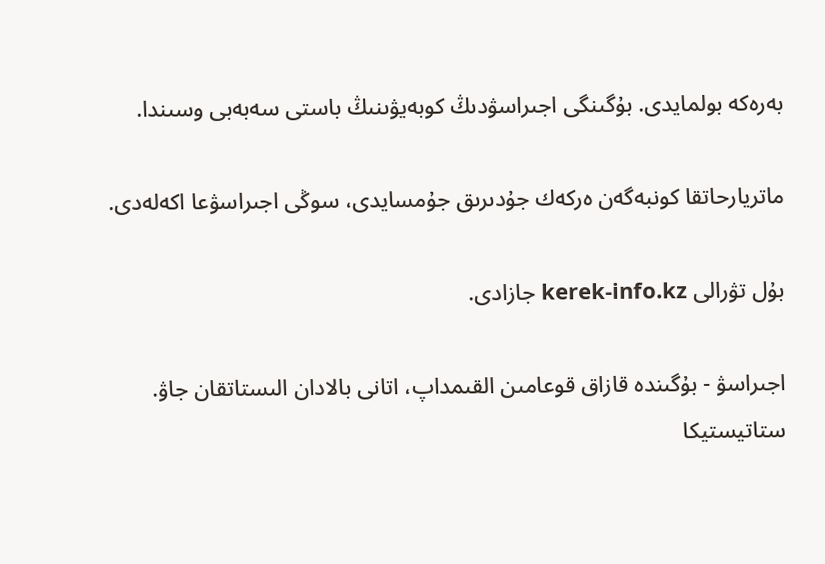بەرەكە بولمايدى. بۇگىنگى اجىراسۋدىڭ كوبەيۋىنىڭ باستى سەبەبى وسىندا.

ماتريارحاتقا كونبەگەن ەركەك جۇدىرىق جۇمسايدى، سوڭى اجىراسۋعا اكەلەدى.

بۇل تۋرالى kerek-info.kz جازادى.

اجىراسۋ - بۇگىندە قازاق قوعامىن القىمداپ، اتانى بالادان الىستاتقان جاۋ. ستاتيستيكا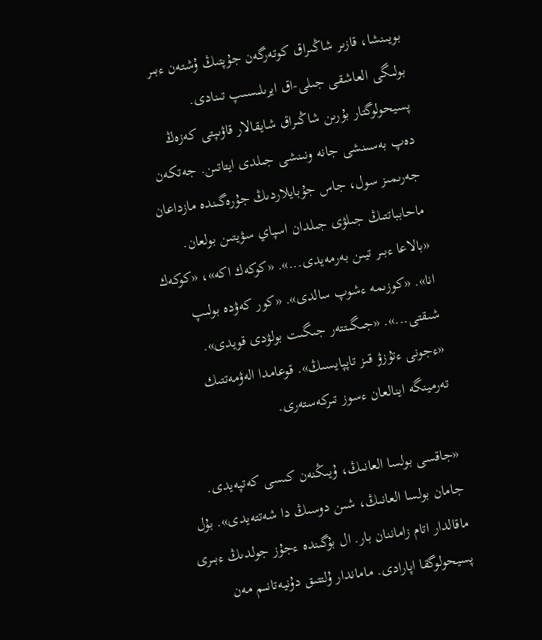بويىنشا، قازىر شاڭىراق كوتەرگەن جۇپتىڭ ۇشتەن ءبىر بولىگى العاشقى جىلى-اق ايرىلىسىپ تىنادى. پسيحولوگتار بۇرىن شاڭىراق شايقالار قاۋىپتى كەزەڭ دەپ بەسىنشى جانە ونىنشى جىلدى ايتاتىن. جەتكەن جەرىمىز سول، جاس جۇبايلاردىڭ جۇرەگىندە مازداعان ماحابباتتىڭ جىلۋى جىلدان اسپاي سۋيتىن بولعان. «بالاعا ءبىر تيىن بەرمەيدى...». «كوكەك اكە»، «كوكەك انا». «كوزىمە ءشوپ سالدى». «كور كەۋدە بولىپ شىقتى...». «جىگىتتەر جىگىت بولۋدى قويدى». «ءجونى ءتۇزۋ قىز تاپپايسىڭ». قوعامدا الەۋمەتتىك تەرمينگە اينالعان ءسوز تىركەستەرى.

«جاقسى بولسا العانىڭ، ۇيىڭنەن كىسى كەتپەيدى. جامان بولسا العانىڭ، شىن دوسىڭ دا شەتتەيدى». بۇل ماقالدار اتام زاماننان بار. ال بۇگىندە ءجۇز جولدىڭ ءبىرى پسيحولوگقا اپارادى. ماماندار ۇلتتىق دۇنيەتانىم مەن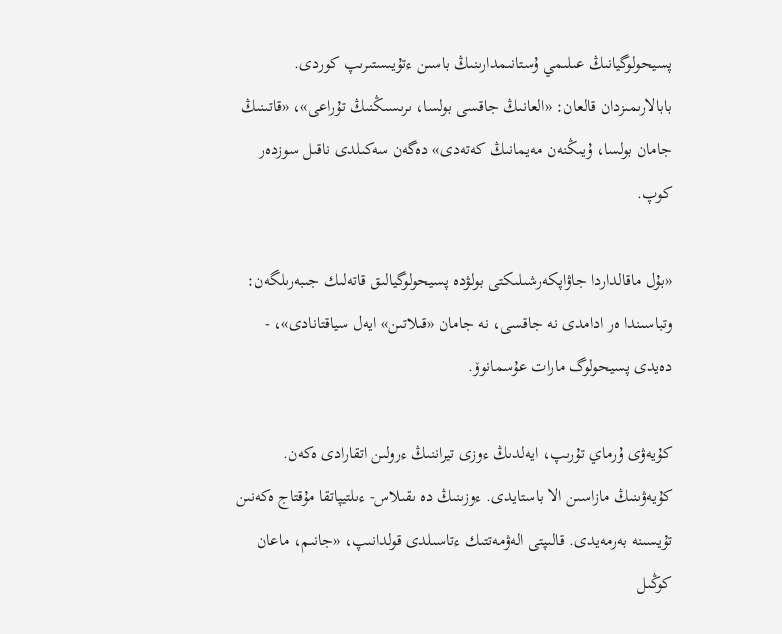پسيحولوگيانىڭ عىلىمي ۇستانىمدارىنىڭ باسىن ءتۇيىستىرىپ كوردى. بابالارىمىزدان قالعان: «العانىڭ جاقسى بولسا، ىرىسىڭنىڭ تۇراعى»، «قاتىنىڭ جامان بولسا، ۇيىڭنەن مەيمانىڭ كەتەدى» دەگەن سەكىلدى ناقىل سوزدەر كوپ.

«بۇل ماقالداردا جاۋاپكەرشىلىكتى بولۋدە پسيحولوگيالىق قاتەلىك جىبەرىلگەن: وتباسىندا ەر ادامدى نە جاقسى، نە جامان «قىلاتىن» ايەل سياقتانادى»، - دەيدى پسيحولوگ مارات عۇسمانوۆ.

كۇيەۋى ۇرماي تۇرىپ، ايەلدىڭ ءوزى تيراننىڭ ءرولىن اتقارادى ەكەن. كۇيەۋىنىڭ مازاسىن الا باستايدى. ءوزىنىڭ دە ىقىلاس- ءىلتيپاتقا مۇقتاج ەكەنىن تۇيسىنە بەرمەيدى. قالىپتى الەۋمەتتىك ءتاسىلدى قولدانىپ، «جانىم، ماعان كوڭىل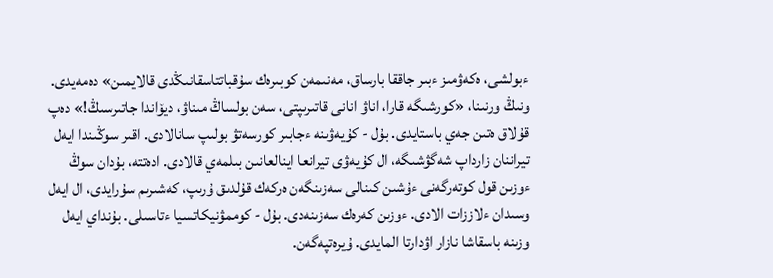ءبولشى، ەكەۋمىز ءبىر جاققا بارساق، مەنىمەن كوبىرەك سۇقباتتاسقانىڭدى قالايمىن» دەمەيدى. ونىڭ ورنىنا، «كورشىگە قارا، اناۋ انانى قاتىرىپتى، سەن بولساڭ مىناۋ، ديۆاندا جاتىرسىڭ!» دەپ قۇلاق ەتىن جەي باستايدى. بۇل - كۇيەۋىنە ءجابىر كورسەتۋ بولىپ سانالادى. اقىر سوڭىندا ايەل تيراننان زارداپ شەگۋشىگە، ال كۇيەۋى تيرانعا اينالعانىن بىلمەي قالادى. ادەتتە، بۇدان سوڭ ءوزىن قول كوتەرگەنى ءۇشىن كىنالى سەزىنگەن ەركەك قۇلدىق ۇرىپ، كەشىرىم سۇرايدى، ال ايەل وسىدان ءلاززات الادى. ءوزىن كەرەك سەزىنەدى. بۇل - كوممۋنيكاتسيا ءتاسىلى. بۇنداي ايەل وزىنە باسقاشا نازار اۋدارتا المايدى. ۇيرەتپەگەن.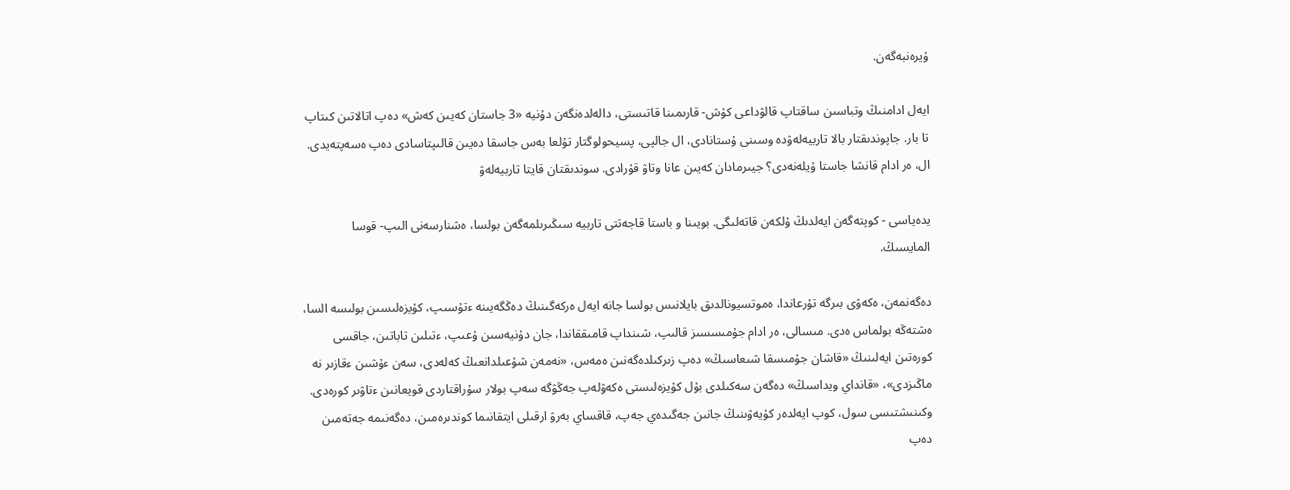ۇيرەنبەگەن.

ايەل ادامنىڭ وتباسىن ساقتاپ قالۋداعى كۇش- قارىمىنا قاتىستى، دالەلدەنگەن دۇنيە «3 جاستان كەيىن كەش» دەپ اتالاتىن كىتاپ تا بار. جاپوندىقتار بالا تاربيەلەۋدە وسىنى ۇستانادى، ال جالپى، پسيحولوگتار تۇلعا بەس جاسقا دەيىن قالىپتاسادى دەپ ەسەپتەيدى. ال، ەر ادام قانشا جاستا ۇيلەنەدى؟ جيىرمادان كەيىن عانا وتاۋ قۇرادى. سوندىقتان قايتا تاربيەلەۋ

يدەياسى - كوپتەگەن ايەلدىڭ ۇلكەن قاتەلىگى. بويىنا و باستا قاجەتتى تاربيە سىڭىرىلمەگەن بولسا، ەشنارسەنى الىپ- قوسا المايسىڭ.

دەگەنمەن، ەكەۋى بىرگە تۇرعاندا، ەموتسيونالدىق بايلانىس بولسا جانە ايەل ەركەگىنىڭ دەڭگەيىنە ءتۇسىپ، كۇيزەلىسىن بولىسە السا، ەشتەڭە بولماس ەدى. مىسالى، ەر ادام جۇمىسسىز قالىپ، شىنداپ قامىققاندا، جان دۇنيەسىن ۇعىپ، ءتىلىن تاباتىن، جاقسى كورەتىن ايەلىنىڭ «قاشان جۇمىسقا شىعاسىڭ» دەپ زىركىلدەگەنىن ەمەس، «نەمەن شۇعىلدانعىڭ كەلەدى، سەن ءۇشىن ءقازىر نە ماڭىزدى»، «قانداي ويداسىڭ» دەگەن سەكىلدى بۇل كۇيزەلىستى ەكەۋلەپ جەڭۋگە سەپ بولار سۇراقتاردى قويعانىن ءتاۋىر كورەدى. وكىنىشتىسى سول، كوپ ايەلدەر كۇيەۋىنىڭ جانىن جەگىدەي جەپ، قاقساي بەرۋ ارقىلى ايتقانىما كوندىرەمىن، دەگەنىمە جەتەمىن دەپ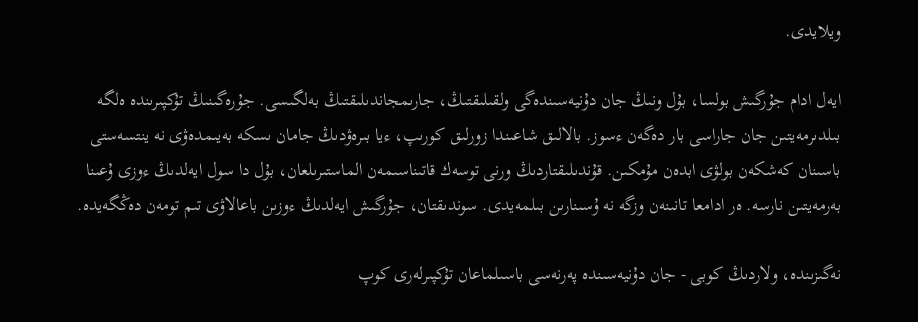ويلايدى.

ايەل ادام جۇرگىش بولسا، بۇل ونىڭ جان دۇنيەسىندەگى ولقىلىقتىڭ، جارىمجاندىلىقتىڭ بەلگىسى. جۇرەگىنىڭ تۇكپىرىندە ەلگە بىلدىرمەيتىن جان جاراسى بار دەگەن ءسوز. بالالىق شاعىندا زورلىق كورىپ، ءيا بىرەۋدىڭ جامان ىسكە بەيىمدەۋى نە ينتسەستى باسىنان كەشكەن بولۋى ابدەن مۇمكىن. قۇندىلىقتاردىڭ ورنى توسەك قاتىناسىمەن الماستىرىلعان، بۇل دا سول ايەلدىڭ ءوزى ۇعىنا بەرمەيتىن نارسە. ەر ادامعا تانىنەن وزگە نە ۇسىنارىن بىلمەيدى. سوندىقتان، جۇرگىش ايەلدىڭ ءوزىن باعالاۋى تىم تومەن دەڭگەيدە.

نەگىزىندە، ولاردىڭ كوبى - جان دۇنيەسىندە پەرنەسى باسىلماعان تۇكپىرلەرى كوپ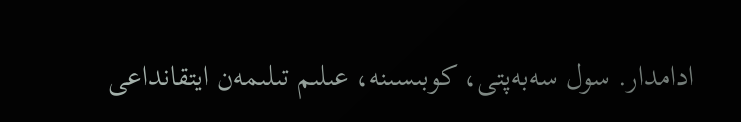ادامدار. سول سەبەپتى، كوبىسىنە، عىلىم تىلىمەن ايتقانداعى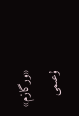«ورگازم» ۇعىمى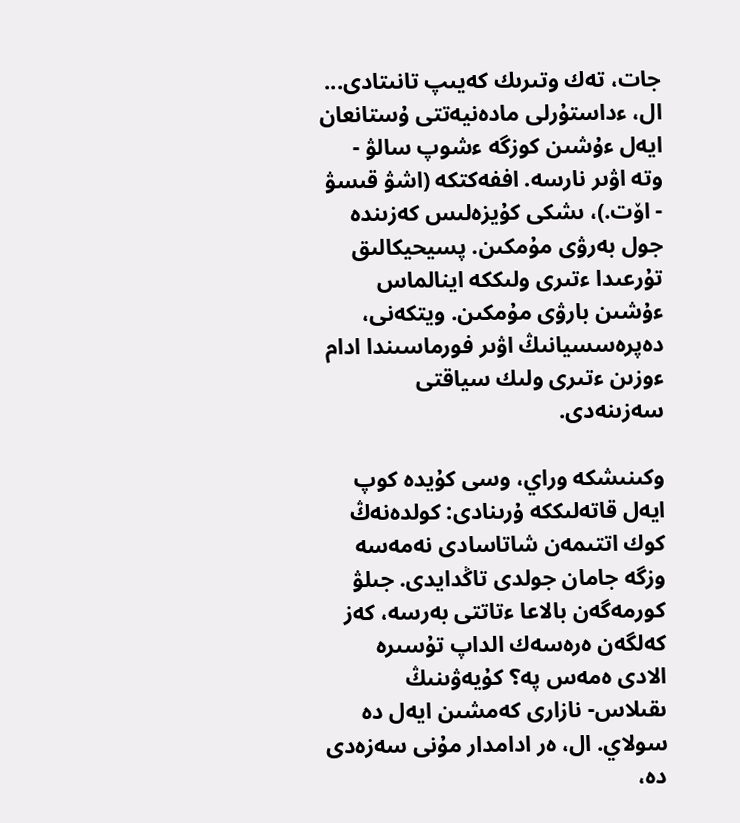جات، تەك وتىرىك كەيىپ تانىتادى... ال، ءداستۇرلى مادەنيەتتى ۇستانعان ايەل ءۇشىن كوزگە ءشوپ سالۋ - وتە اۋىر نارسە. اففەكتكە (اشۋ قىسۋ - اۆت.)، ىشكى كۇيزەلىس كەزىندە جول بەرۋى مۇمكىن. پسيحيكالىق تۇرعىدا ءتىرى ولىككە اينالماس ءۇشىن بارۋى مۇمكىن. ويتكەنى، دەپرەسسيانىڭ اۋىر فورماسىندا ادام ءوزىن ءتىرى ولىك سياقتى سەزىنەدى.

وكىنىشكە وراي، وسى كۇيدە كوپ ايەل قاتەلىككە ۇرىنادى: كولدەنەڭ كوك اتتىمەن شاتاسادى نەمەسە وزگە جامان جولدى تاڭدايدى. جىلۋ كورمەگەن بالاعا ءتاتتى بەرسە، كەز كەلگەن ەرەسەك الداپ تۇسىرە الادى ەمەس پە؟ كۇيەۋىنىڭ ىقىلاس- نازارى كەمشىن ايەل دە سولاي. ال، ەر ادامدار مۇنى سەزەدى دە،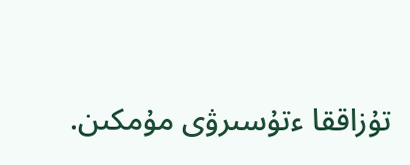تۇزاققا ءتۇسىرۋى مۇمكىن.